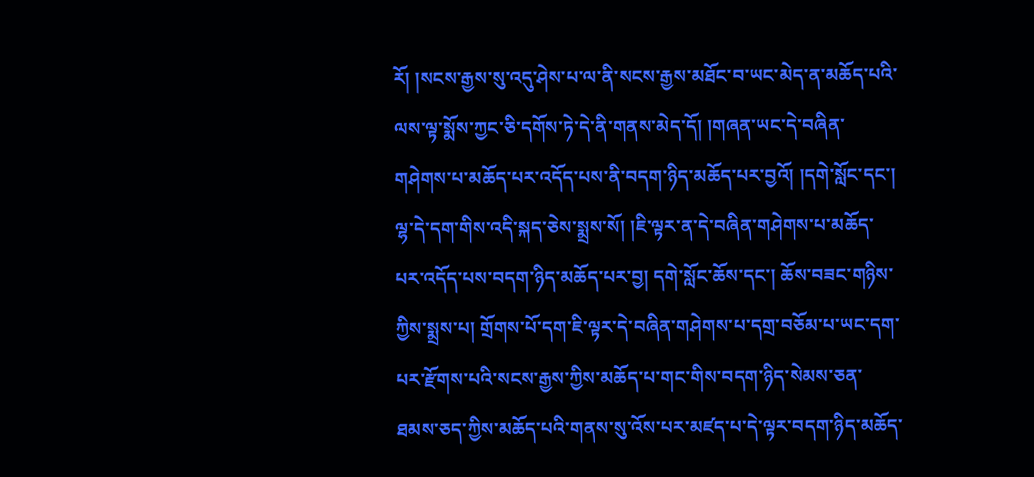རོ། །སངས་རྒྱས་སུ་འདུ་ཤེས་པ་ལ་ནི་སངས་རྒྱས་མཐོང་བ་ཡང་མེད་ན་མཆོད་པའི་ལས་ལྟ་སྨོས་ཀྱང་ཅི་དགོས་ཏེ་དེ་ནི་གནས་མེད་དོ། །གཞན་ཡང་དེ་བཞིན་གཤེགས་པ་མཆོད་པར་འདོད་པས་ནི་བདག་ཉིད་མཆོད་པར་བྱའོ། །དགེ་སློང་དང་། ལྷ་དེ་དག་གིས་འདི་སྐད་ཅེས་སྨྲས་སོ། །ཇི་ལྟར་ན་དེ་བཞིན་གཤེགས་པ་མཆོད་པར་འདོད་པས་བདག་ཉིད་མཆོད་པར་བྱ། དགེ་སློང་ཆོས་དང་། ཆོས་བཟང་གཉིས་ཀྱིས་སྨྲས་པ། གྲོགས་པོ་དག་ཇི་ལྟར་དེ་བཞིན་གཤེགས་པ་དགྲ་བཅོམ་པ་ཡང་དག་པར་རྫོགས་པའི་སངས་རྒྱས་ཀྱིས་མཆོད་པ་གང་གིས་བདག་ཉིད་སེམས་ཅན་ཐམས་ཅད་ཀྱིས་མཆོད་པའི་གནས་སུ་འོས་པར་མཛད་པ་དེ་ལྟར་བདག་ཉིད་མཆོད་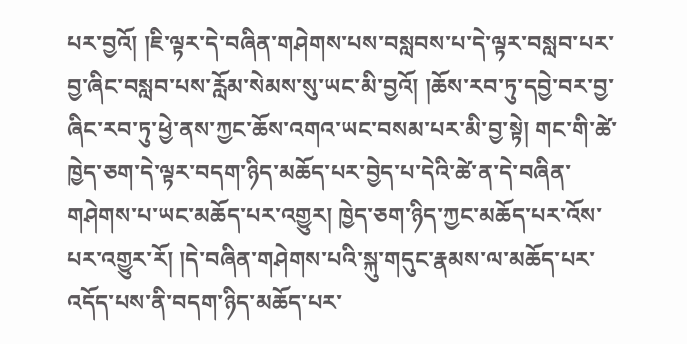པར་བྱའོ། །ཇི་ལྟར་དེ་བཞིན་གཤེགས་པས་བསླབས་པ་དེ་ལྟར་བསླབ་པར་བྱ་ཞིང་བསླབ་པས་རློམ་སེམས་སུ་ཡང་མི་བྱའོ། །ཆོས་རབ་ཏུ་དབྱེ་བར་བྱ་ཞིང་རབ་ཏུ་ཕྱེ་ནས་ཀྱང་ཆོས་འགའ་ཡང་བསམ་པར་མི་བྱ་སྟེ། གང་གི་ཚེ་ཁྱེད་ཅག་དེ་ལྟར་བདག་ཉིད་མཆོད་པར་བྱེད་པ་དེའི་ཚེ་ན་དེ་བཞིན་གཤེགས་པ་ཡང་མཆོད་པར་འགྱུར། ཁྱེད་ཅག་ཉིད་ཀྱང་མཆོད་པར་འོས་པར་འགྱུར་རོ། །དེ་བཞིན་གཤེགས་པའི་སྐུ་གདུང་རྣམས་ལ་མཆོད་པར་འདོད་པས་ནི་བདག་ཉིད་མཆོད་པར་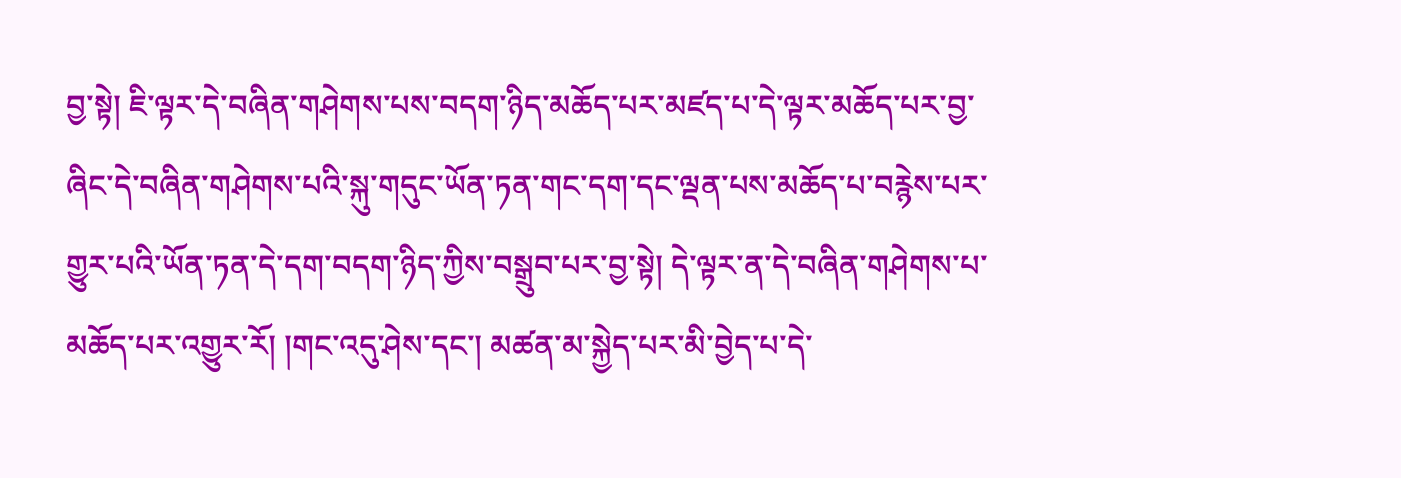བྱ་སྟེ། ཇི་ལྟར་དེ་བཞིན་གཤེགས་པས་བདག་ཉིད་མཆོད་པར་མཛད་པ་དེ་ལྟར་མཆོད་པར་བྱ་ཞིང་དེ་བཞིན་གཤེགས་པའི་སྐུ་གདུང་ཡོན་ཏན་གང་དག་དང་ལྡན་པས་མཆོད་པ་བརྙེས་པར་གྱུར་པའི་ཡོན་ཏན་དེ་དག་བདག་ཉིད་ཀྱིས་བསྒྲུབ་པར་བྱ་སྟེ། དེ་ལྟར་ན་དེ་བཞིན་གཤེགས་པ་མཆོད་པར་འགྱུར་རོ། །གང་འདུ་ཤེས་དང་། མཚན་མ་སྐྱེད་པར་མི་བྱེད་པ་དེ་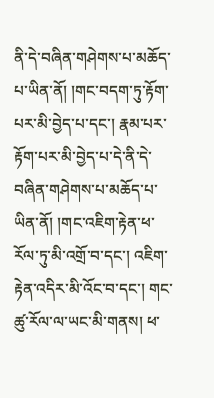ནི་དེ་བཞིན་གཤེགས་པ་མཆོད་པ་ཡིན་ནོ། །གང་བདག་ཏུ་རྟོག་པར་མི་བྱེད་པ་དང་། རྣམ་པར་རྟོག་པར་མི་བྱེད་པ་དེ་ནི་དེ་བཞིན་གཤེགས་པ་མཆོད་པ་ཡིན་ནོ། །གང་འཇིག་རྟེན་ཕ་རོལ་ཏུ་མི་འགྲོ་བ་དང་། འཇིག་རྟེན་འདིར་མི་འོང་བ་དང་། གང་ཚུ་རོལ་ལ་ཡང་མི་གནས། ཕ་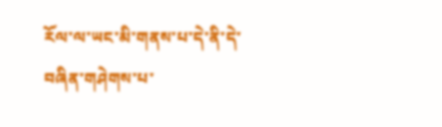རོལ་ལ་ཡང་མི་གནས་པ་དེ་ནི་དེ་བཞིན་གཤེགས་པ་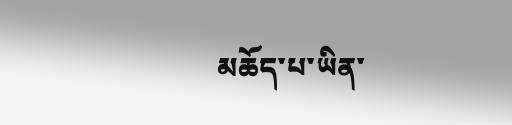མཆོད་པ་ཡིན་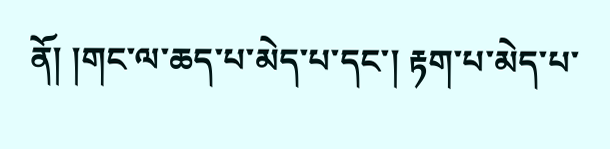ནོ། །གང་ལ་ཆད་པ་མེད་པ་དང་། རྟག་པ་མེད་པ་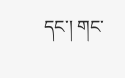དང་། གང་